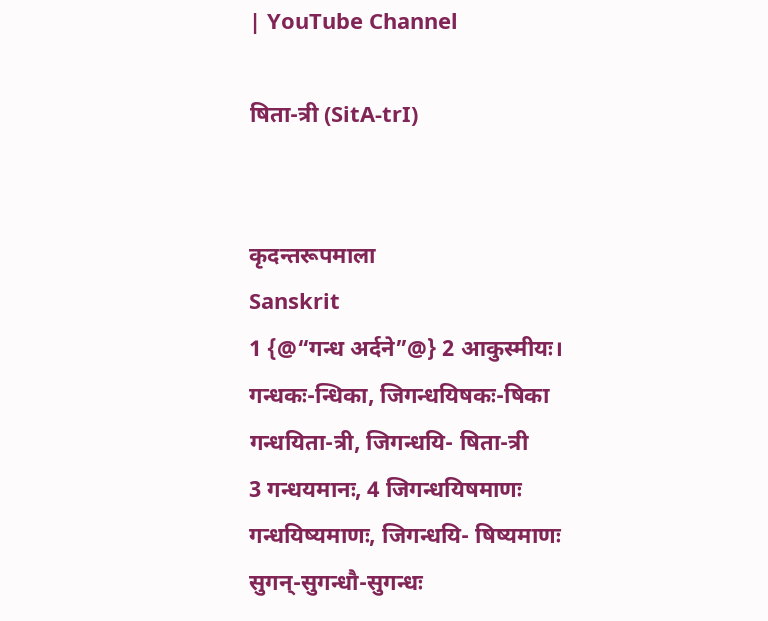| YouTube Channel

षिता-त्री (SitA-trI)


कृदन्तरूपमाला
Sanskrit
1 {@“गन्ध अर्दने”@} 2 आकुस्मीयः।
गन्धकः-न्धिका, जिगन्धयिषकः-षिका
गन्धयिता-त्री, जिगन्धयि- षिता-त्री
3 गन्धयमानः, 4 जिगन्धयिषमाणः
गन्धयिष्यमाणः, जिगन्धयि- षिष्यमाणः
सुगन्-सुगन्धौ-सुगन्धः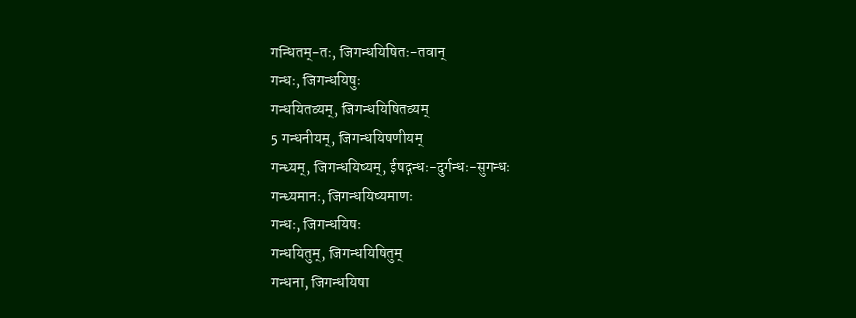गन्धितम्-तः, जिगन्धयिषितः-तवान्
गन्धः, जिगन्धयिषुः
गन्धयितव्यम्, जिगन्धयिषितव्यम्
5 गन्धनीयम्, जिगन्धयिषणीयम्
गन्ध्यम्, जिगन्धयिष्यम्, ईषद्गन्धः-दुर्गन्धः-सुगन्धः
गन्ध्यमानः, जिगन्धयिष्यमाणः
गन्धः, जिगन्धयिषः
गन्धयितुम्, जिगन्धयिषितुम्
गन्धना, जिगन्धयिषा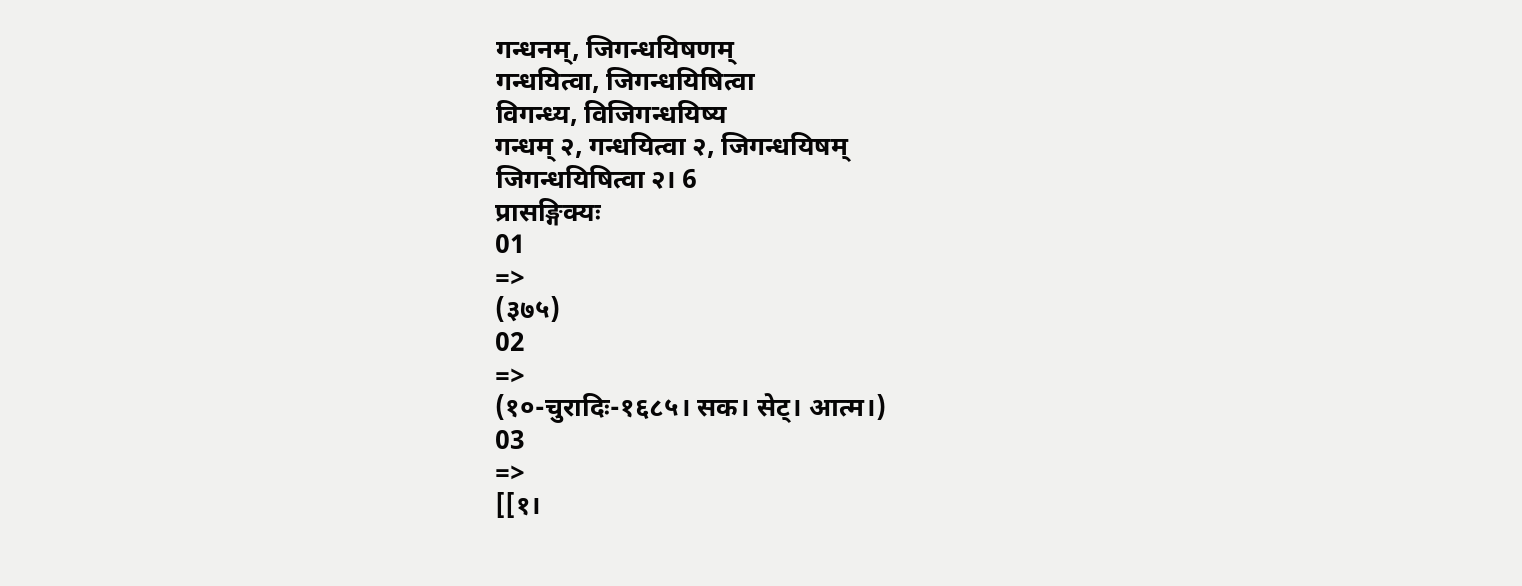गन्धनम्, जिगन्धयिषणम्
गन्धयित्वा, जिगन्धयिषित्वा
विगन्ध्य, विजिगन्धयिष्य
गन्धम् २, गन्धयित्वा २, जिगन्धयिषम्
जिगन्धयिषित्वा २। 6
प्रासङ्गिक्यः
01
=>
(३७५)
02
=>
(१०-चुरादिः-१६८५। सक। सेट्। आत्म।)
03
=>
[[१।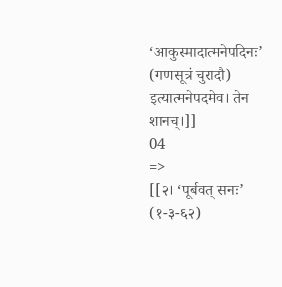‘आकुस्मादात्मनेपदिनः’ (गणसूत्रं चुरादौ) इत्यात्मनेपदमेव। तेन शानच्।]]
04
=>
[[२। ‘पूर्बवत् सनः’ (१-३-६२)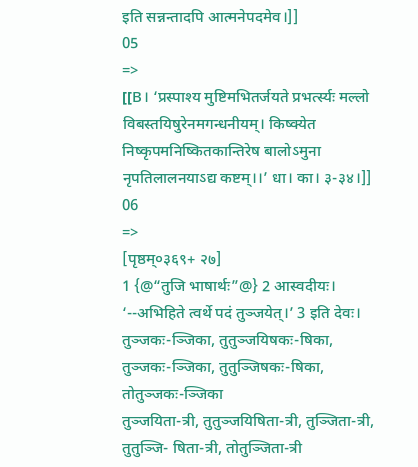इति सन्नन्तादपि आत्मनेपदमेव।]]
05
=>
[[B। ‘प्रस्पाश्य मुष्टिमभितर्जयते प्रभर्त्स्यः मल्लो विबस्तयिषुरेनमगन्धनीयम्। किष्क्येत निष्कृपमनिष्कितकान्तिरेष बालोऽमुना नृपतिलालनयाऽद्य कष्टम्।।’ धा। का। ३-३४।]]
06
=>
[पृष्ठम्०३६९+ २७]
1 {@“तुजि भाषार्थः”@} 2 आस्वदीयः।
‘--अभिहिते त्वर्थे पदं तुञ्जयेत्।’ 3 इति देवः।
तुञ्जकः-ञ्जिका, तुतुञ्जयिषकः-षिका, तुञ्जकः-ञ्जिका, तुतुञ्जिषकः-षिका, तोतुञ्जकः-ञ्जिका
तुञ्जयिता-त्री, तुतुञ्जयिषिता-त्री, तुञ्जिता-त्री, तुतुञ्जि- षिता-त्री, तोतुञ्जिता-त्री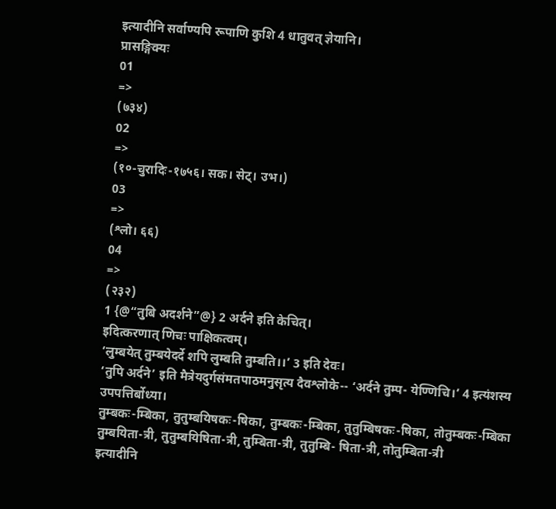इत्यादीनि सर्वाण्यपि रूपाणि कुशि 4 धातुवत् ज्ञेयानि।
प्रासङ्गिक्यः
01
=>
(७३४)
02
=>
(१०-चुरादिः-१७५६। सक। सेट्। उभ।)
03
=>
(श्लो। ६६)
04
=>
(२३२)
1 {@“तुबि अदर्शने”@} 2 अर्दने इति केचित्।
इदित्करणात् णिचः पाक्षिकत्वम्।
‘लुम्बयेत् तुम्बयेदर्दे शपि लुम्बति तुम्बति।।’ 3 इति देवः।
‘तुपि अर्दने’ इति मैत्रेयदुर्गसंमतपाठमनुसृत्य दैवश्लोके-- ‘अर्दने तुम्प- येण्णिचि।’ 4 इत्यंशस्य उपपत्तिर्बोध्या।
तुम्बकः-म्बिका, तुतुम्बयिषकः-षिका, तुम्बकः-म्बिका, तुतुम्बिषकः-षिका, तोतुम्बकः-म्बिका
तुम्बयिता-त्री, तुतुम्बयिषिता-त्री, तुम्बिता-त्री, तुतुम्बि- षिता-त्री, तोतुम्बिता-त्री
इत्यादीनि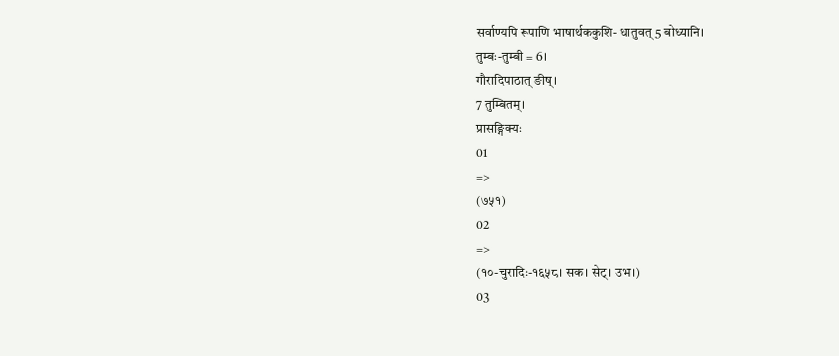सर्वाण्यपि रूपाणि भाषार्थककुशि- धातुवत् 5 बोध्यानि।
तुम्बः-तुम्बी = 6।
गौरादिपाठात् ङीष्।
7 तुम्बितम्।
प्रासङ्गिक्यः
01
=>
(७५१)
02
=>
(१०-चुरादिः-१६५८। सक। सेट्। उभ।)
03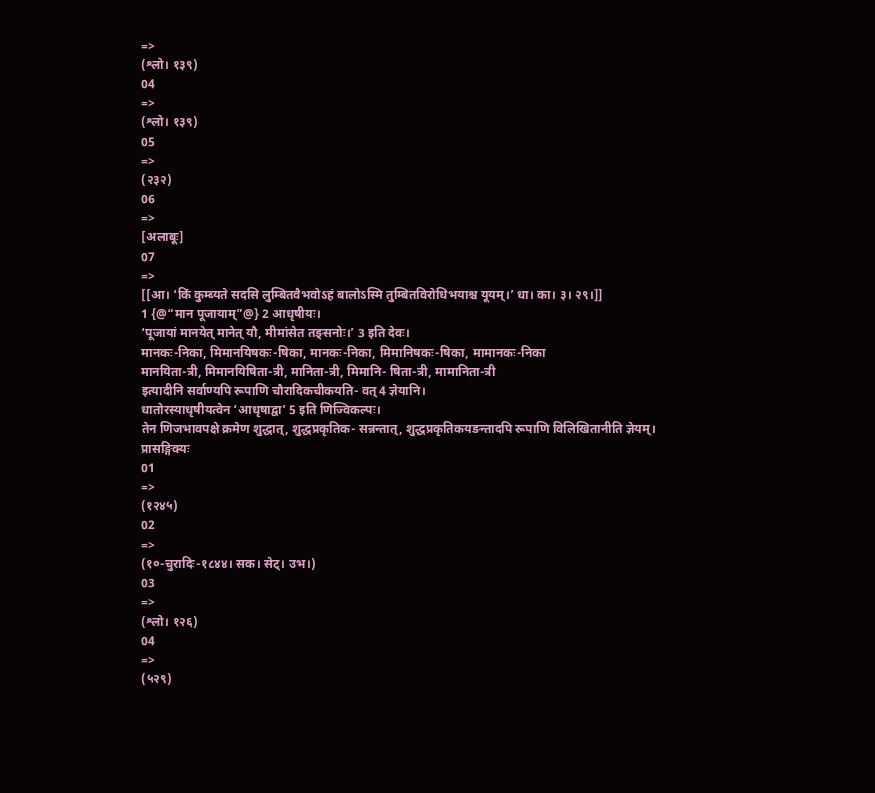=>
(श्लो। १३९)
04
=>
(श्लो। १३९)
05
=>
(२३२)
06
=>
[अलाबूः]
07
=>
[[आ। ‘किं कुम्ब्यते सदसि लुम्बितवैभवोऽहं बालोऽस्मि तुम्बितविरोधिभयाश्च यूयम्।’ धा। का। ३। २९।]]
1 {@“मान पूजायाम्”@} 2 आधृषीयः।
‘पूजायां मानयेत् मानेत् यौ, मीमांसेत तङ्सनोः।’ 3 इति देवः।
मानकः-निका, मिमानयिषकः-षिका, मानकः-निका, मिमानिषकः-षिका, मामानकः-निका
मानयिता-त्री, मिमानयिषिता-त्री, मानिता-त्री, मिमानि- षिता-त्री, मामानिता-त्री
इत्यादीनि सर्वाण्यपि रूपाणि चौरादिकचीकयति- वत् 4 ज्ञेयानि।
धातोरस्याधृषीयत्वेन ‘आधृषाद्वा’ 5 इति णिज्विकल्पः।
तेन णिजभावपक्षे क्रमेण शुद्धात्, शुद्धप्रकृतिक- सन्नन्तात्, शुद्धप्रकृतिकयङन्तादपि रूपाणि विलिखितानीति ज्ञेयम्।
प्रासङ्गिक्यः
01
=>
(१२४५)
02
=>
(१०-चुरादिः-१८४४। सक। सेट्। उभ।)
03
=>
(श्लो। १२६)
04
=>
(५२९)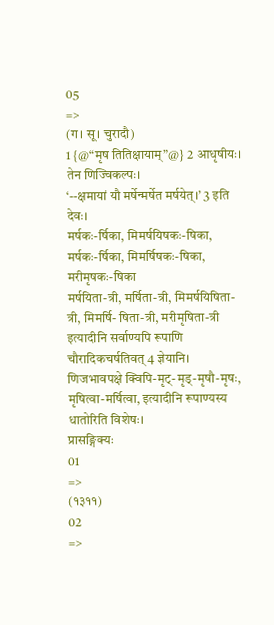05
=>
(ग। सू। चुरादौ)
1 {@“मृष तितिक्षायाम्”@} 2 आधृषीयः।
तेन णिज्विकल्पः।
‘--क्षमायां यौ मर्षेन्मर्षेत मर्षयेत्।’ 3 इति देवः।
मर्षकः-र्षिका, मिमर्षयिषकः-षिका, मर्षकः-र्षिका, मिमर्षिषकः-षिका, मरीमृषकः-षिका
मर्षयिता-त्री, मर्षिता-त्री, मिमर्षयिषिता-त्री, मिमर्षि- षिता-त्री, मरीमृषिता-त्री
इत्यादीनि सर्वाण्यपि रूपाणि चौरादिकचर्षतिवत् 4 ज्ञेयानि।
णिजभावपक्षे क्विपि-मृट्-मृड्-मृषौ-मृषः, मृषित्वा-मर्षित्वा, इत्यादीनि रूपाण्यस्य धातोरिति विशेषः।
प्रासङ्गिक्यः
01
=>
(१३११)
02
=>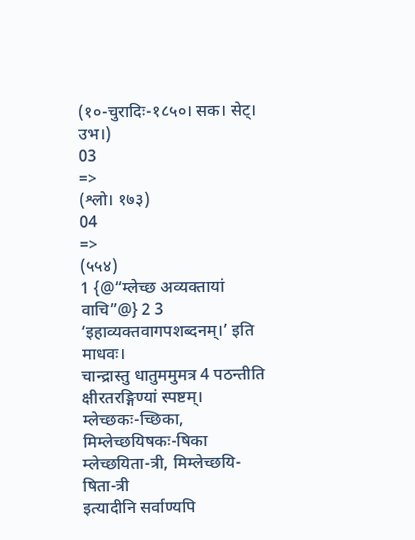(१०-चुरादिः-१८५०। सक। सेट्। उभ।)
03
=>
(श्लो। १७३)
04
=>
(५५४)
1 {@“म्लेच्छ अव्यक्तायां वाचि”@} 2 3 ‘इहाव्यक्तवागपशब्दनम्।’ इति माधवः।
चान्द्रास्तु धातुममुमत्र 4 पठन्तीति क्षीरतरङ्गिण्यां स्पष्टम्।
म्लेच्छकः-च्छिका, मिम्लेच्छयिषकः-षिका
म्लेच्छयिता-त्री, मिम्लेच्छयि- षिता-त्री
इत्यादीनि सर्वाण्यपि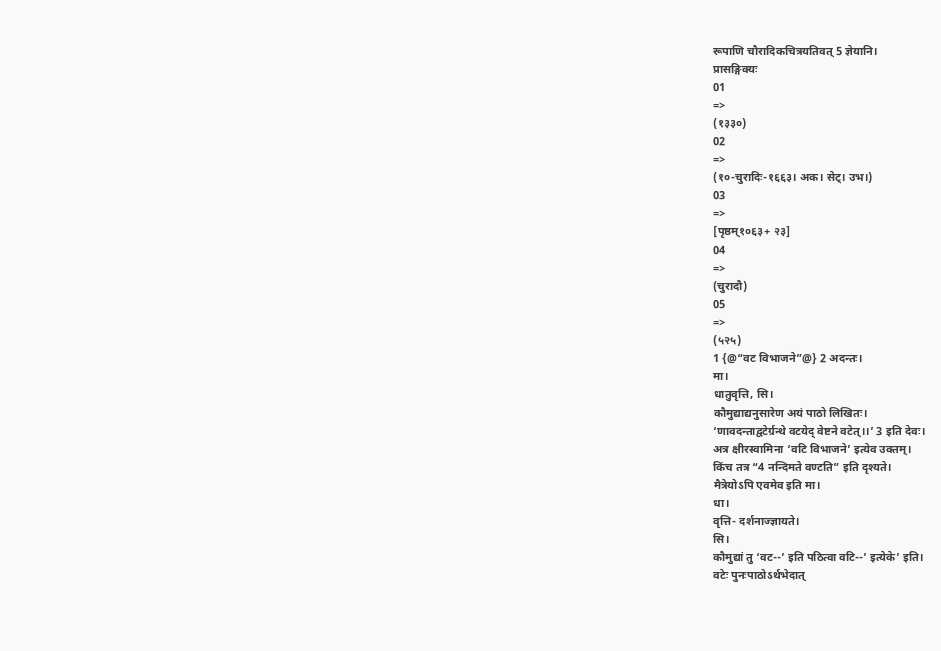रूपाणि चौरादिकचित्रयतिवत् 5 ज्ञेयानि।
प्रासङ्गिक्यः
01
=>
(१३३०)
02
=>
(१०-चुरादिः-१६६३। अक। सेट्। उभ।)
03
=>
[पृष्ठम्१०६३+ २३]
04
=>
(चुरादौ)
05
=>
(५२५)
1 {@“वट विभाजने”@} 2 अदन्तः।
मा।
धातुवृत्ति, सि।
कौमुद्याद्यनुसारेण अयं पाठो लिखितः।
‘णावदन्ताद्वटेर्ग्रन्थे वटयेद् वेष्टने वटेत्।।’ 3 इति देवः।
अत्र क्षीरस्वामिना ‘वटि विभाजने’ इत्येव उक्तम्।
किंच तत्र “4 नन्दिमते वण्टति” इति दृश्यते।
मैत्रेयोऽपि एवमेव इति मा।
धा।
वृत्ति- दर्शनाज्ज्ञायते।
सि।
कौमुद्यां तु ‘वट--’ इति पठित्वा वटि--’ इत्येके’ इति।
वटेः पुनःपाठोऽर्थभेदात्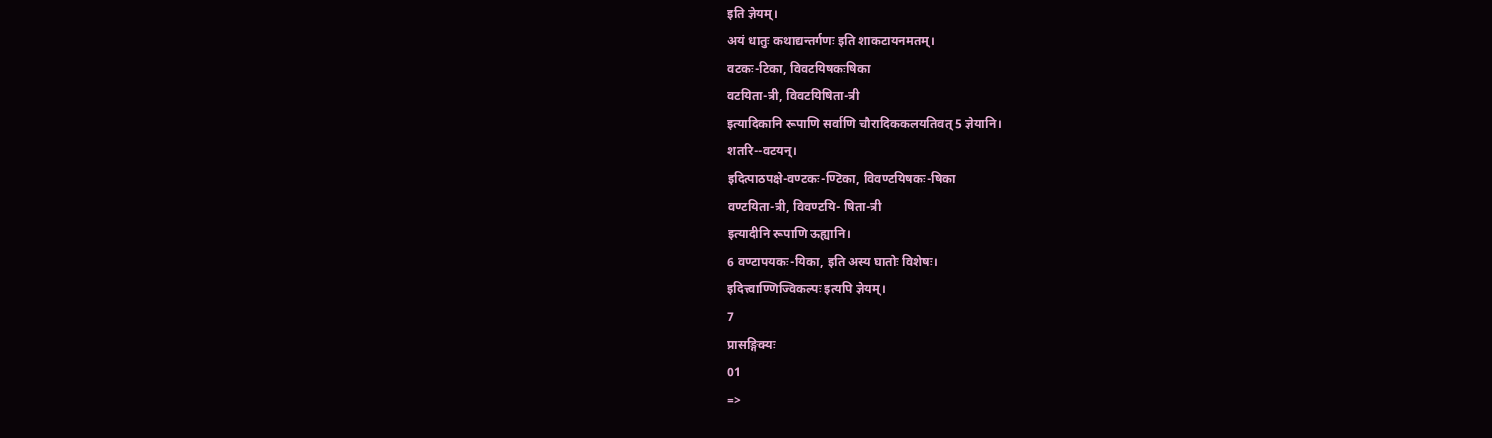इति ज्ञेयम्।
अयं धातुः कथाद्यन्तर्गणः इति शाकटायनमतम्।
वटकः-टिका, विवटयिषकःषिका
वटयिता-त्री, विवटयिषिता-त्री
इत्यादिकानि रूपाणि सर्वाणि चौरादिककलयतिवत् 5 ज्ञेयानि।
शतरि--वटयन्।
इदित्पाठपक्षे-वण्टकः-ण्टिका, विवण्टयिषकः-षिका
वण्टयिता-त्री, विवण्टयि- षिता-त्री
इत्यादीनि रूपाणि ऊह्यानि।
6 वण्टापयकः-यिका, इति अस्य घातोः विशेषः।
इदित्त्वाण्णिज्विकल्पः इत्यपि ज्ञेयम्।
7
प्रासङ्गिक्यः
01
=>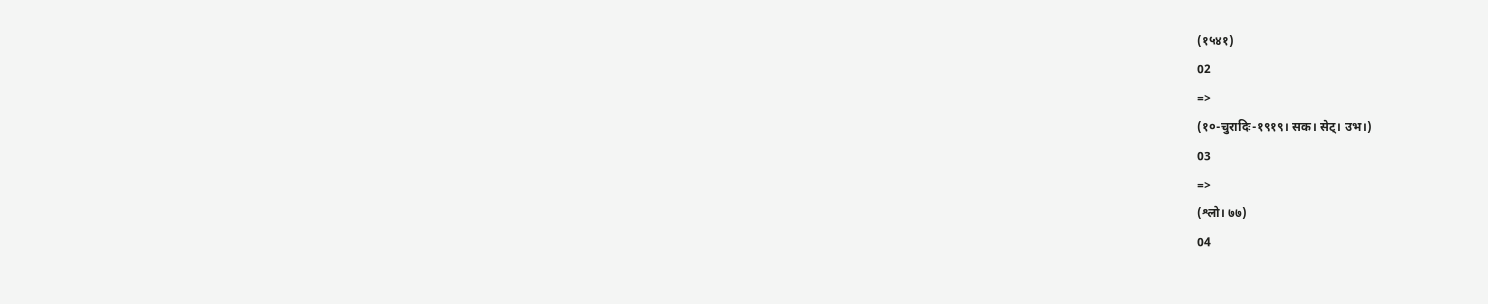(१५४१)
02
=>
(१०-चुरादिः-१९१९। सक। सेट्। उभ।)
03
=>
(श्लो। ७७)
04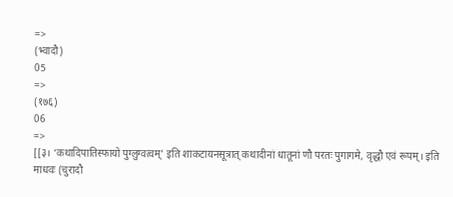=>
(भ्वादौ)
05
=>
(१७६)
06
=>
[[३। ‘कथादिपातिस्फायो पुग्लुग्वत्वम्’ इति शाकटायनसूत्रात् कथादीनां धातूनां णौ परतः पुगागमे, वृद्धौ एवं रूपम्। इति माधवः (चुरादौ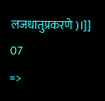लजधातुप्रकरणे)।]]
07
=>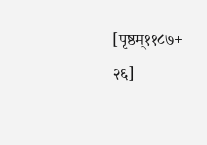[पृष्ठम्११८७+ २६]